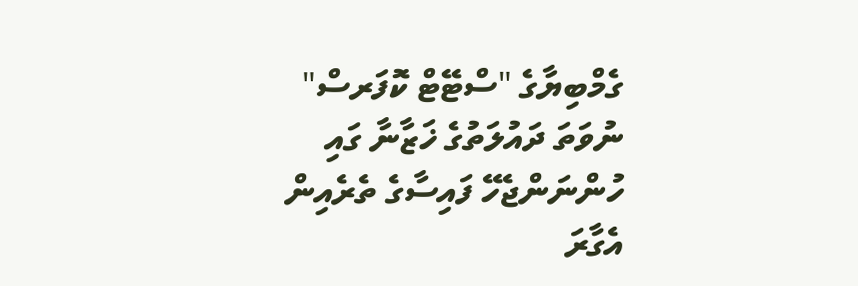ގެމްބިޔާގެ "ސްޓޭޓް ކޮފަރސް" ނުވަތަ ދައުލަތުގެ ޚަޒާނާ ގައި ހުންނަންޖެހޭ ފައިސާގެ ތެރެއިން އެގާރަ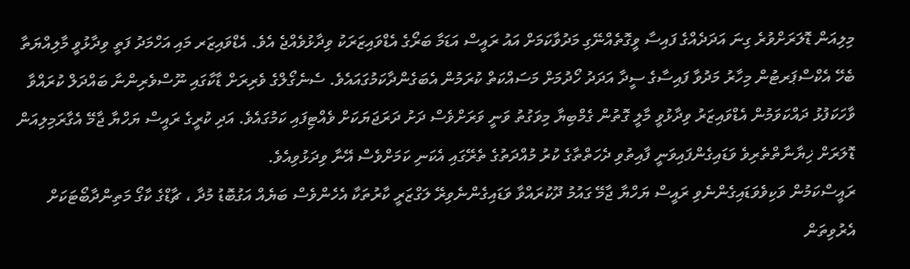މިލިއަން ޑޮލަރަށްވުރެ ގިނަ އަދަދެއްގެ ފައިސާ ވީގޮތެއްނޭގި މަދުވާކަމަށް އައު ރައީސް އަޑަމާ ބަރޯގެ އެޑްވައިޒަރަކު ވިދާޅުވެއްޖެ އެވެ. އެޑްވައިޒަރ މައި އަހްމަދު ފަތީ ވިދާޅުވީ މާލިއްޔަތާ ބެހޭ އެކްސްޕަރޓުން މިހާރު މަދުވާ ފައިސާގެ ސީދާ އަދަދު ހޯދުމަށް މަސައްކަތް ކުރަމުން އެބަގެންދާކަމުގައައެވެ. ސެނެގޯލްގެ ވެރިރަށް ޑާކާގައި ނޫސްވެރިންނާ ބައްދަލް ކުރައްވާ ވާހަކަފުޅު ދައްކަވަމުން އެޑްވައިޒަރު ވިދާޅުވީ މާލީ ގޮތުން ގެމްބިޔާ މިވަގުތު ވަނީ ވަރަށްވެސް ދަށު ދަރަޖަޔަކަށް ވެއްޓިފައި ކަމުގައެވެ. އަދި ކުރީގެ ރައީސް ޔަހްޔާ ޖާމޭ އެގާރަމިލިއަން ޑޮލަރަށް ޚިޔާނާތްތެރިވެ ވަޑައިގެންފައިވަނީ ފާއިތުވި ދެހަތްތާގެ ކުރު މުއްދަތުގެ ތެރޭގައި އެކަނި ކަމަށްވެސް އޭނާ ވިދަޅުވިއެވެ.
ރައީސްކަމުން ވަކިވެވަޑައިގެންނެވި ރައީސް ޔަހްޔާ ޖާމޭ ގައުމު ދޫކުރައްވާ ވަޑައިގެންނެވިރޭ ލަގްޒަރީ ކާރުތަކާ އެހެންވެސް ބަޔެއް އަގުބޮޑު މުދާ ، ޗާޑްގެ ކާގޯ މަތިންދާބޯޓަކަށް އެރުވިތަން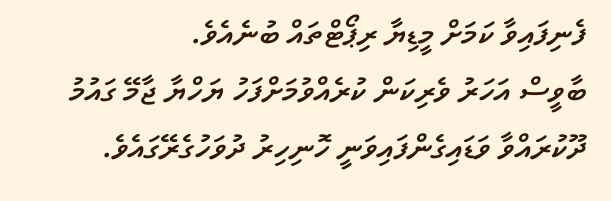ފެނިފައިވާ ކަމަށް މީޑިޔާ ރިޕޯޓްތައް ބުނެއެވެ.
ބާވީސް އަހަރު ވެރިކަން ކުރެއްވުމަށްފަހު ޔަހްޔާ ޖާމޭ ގައުމު ދޫކުރައްވާ ވަޑައިގެންފައިވަނީ ހޮނިހިރު ދުވަހުގެރޭގައެވެ.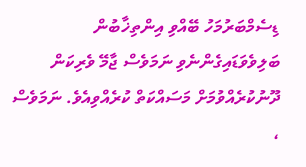ޑިސެމްބަރުމަހު ބޭއްވި އިންތިޚާބުން ބަލިވެވަޑައިގެންނެވި ނަމަވެސް ޖާމޭ ވެރިކަން ދޫނުކުރެއްވުމަށް މަސައްކަތް ކުރެއްވިއެވެ. ނަމަވެސް ،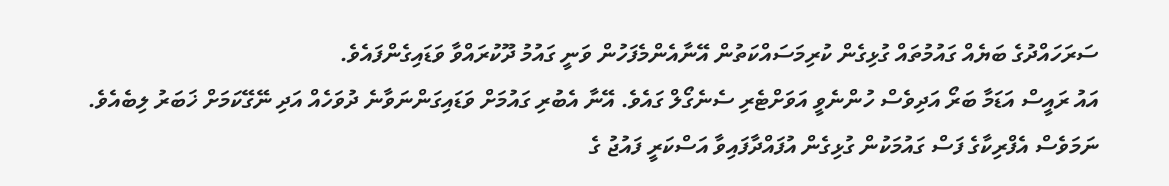ސަރަހައްދުގެ ބަޔެއް ގައުމުތައް ގުޅިގެން ކުރިމަސައްކަތުން އޭނާއެންމެފަހުން ވަނީ ގައުމު ދޫކުރައްވާ ވަޑައިގެންފައެވެ.
އައު ރައީސް އަޑަމާ ބަރޯ އަދިވެސް ހުންނެވީ އަވަށްޓެރި ސެނެގޯލް ގައެވެ. އޭނާ އެބުރި ގައުމަށް ވަޑައިގަންނަވާނެ ދުވަހެއް އަދި ނޭގޭކަމަށް ޚަބަރު ލިބެއެވެ. ނަމަވެސް އެފްރިކާގެ ފަސް ގައުމަކުން ގުޅިގެން އުފައްދާފައިވާ އަސްކަރީ ފައުޖު ގެ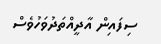ސިފައިން އާދީއްތަދުވަހުވެސް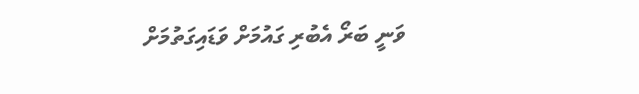ވަނީ ބަރޯ އެބުރި ގައުމަށް ވަޑައިގަތުމަށް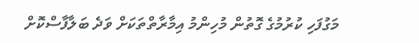މަގުފަހި ކުރުމުގެ ގޮތުން މުހިންމު އިމާރާތްތަކަށް ވަދެ ބަލާފާސްކޮށް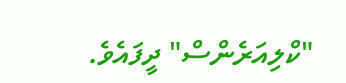"ކްލިއަރެންސް" ދީފައެވެ.